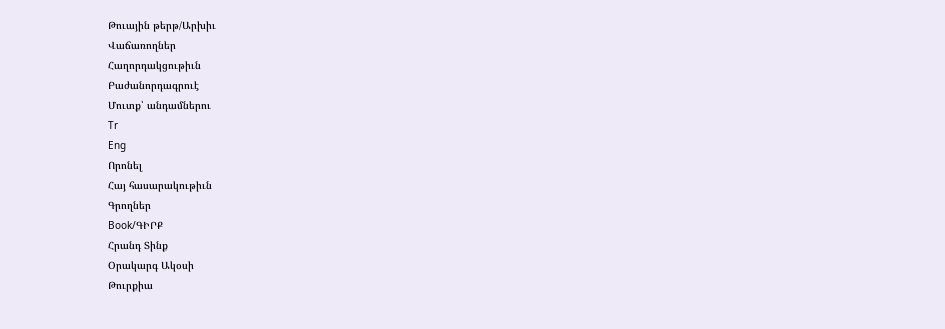Թուային թերթ/Արխիւ
Վաճառողներ
Հաղորդակցութիւն
Բաժանորդագրուէ
Մուտք՝ անդամներու
Tr
Eng
Որոնել
Հայ հասարակութիւն
Գրողներ
Book/ԳԻՐՔ
Հրանդ Տինք
Օրակարգ Ակօսի
Թուրքիա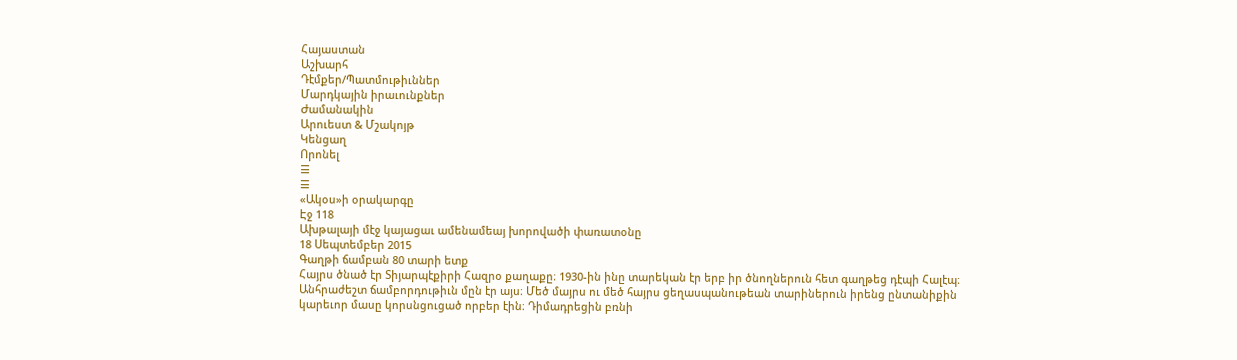Հայաստան
Աշխարհ
Դէմքեր/Պատմութիւններ
Մարդկային իրաւունքներ
Ժամանակին
Արուեստ & Մշակոյթ
Կենցաղ
Որոնել
☰
☰
«Ակօս»ի օրակարգը
Էջ 118
Ախթալայի մէջ կայացաւ ամենամեայ խորովածի փառատօնը
18 Սեպտեմբեր 2015
Գաղթի ճամբան 80 տարի ետք
Հայրս ծնած էր Տիյարպէքիրի Հազրօ քաղաքը։ 1930-ին ինը տարեկան էր երբ իր ծնողներուն հետ գաղթեց դէպի Հալէպ։ Անհրաժեշտ ճամբորդութիւն մըն էր այս։ Մեծ մայրս ու մեծ հայրս ցեղասպանութեան տարիներուն իրենց ընտանիքին կարեւոր մասը կորսնցուցած որբեր էին։ Դիմադրեցին բռնի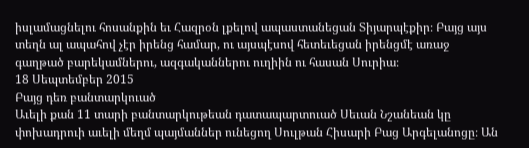իսլամացնելու հոսանքին եւ Հազրօն լքելով ապաստանեցան Տիյարպէքիր։ Բայց այս տեղն ալ ապահով չէր իրենց համար, ու այսպէսով հետեւեցան իրենցմէ առաջ գաղթած բարեկամներու, ազգականներու ուղիին ու հասան Սուրիա։
18 Սեպտեմբեր 2015
Բայց դեռ բանտարկուած
Աւելի քան 11 տարի բանտարկութեան դատապարտուած Սեւան Նշանեան կը փոխադրուի աւելի մեղմ պայմաններ ունեցող Սուլթան Հիսարի Բաց Արգելանոցը։ Ան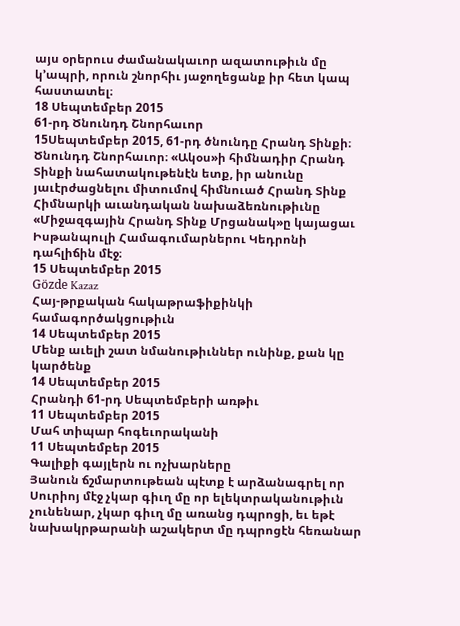այս օրերուս ժամանակաւոր ազատութիւն մը կ՚ապրի, որուն շնորհիւ յաջողեցանք իր հետ կապ հաստատել։
18 Սեպտեմբեր 2015
61-րդ Ծնունդդ Շնորհաւոր
15Սեպտեմբեր 2015, 61-րդ ծնունդը Հրանդ Տինքի։ Ծնունդդ Շնորհաւոր։ «Ակօս»ի հիմնադիր Հրանդ Տինքի նահատակութենէն ետք, իր անունը յաւէրժացնելու միտումով հիմնուած Հրանդ Տինք Հիմնարկի աւանդական նախաձեռնութիւնը «Միջազգային Հրանդ Տինք Մրցանակ»ը կայացաւ Իսթանպուլի Համագումարներու Կեդրոնի դահլիճին մէջ։
15 Սեպտեմբեր 2015
Gözde Kazaz
Հայ-թրքական հակաթրաֆիքինկի համագործակցութիւն
14 Սեպտեմբեր 2015
Մենք աւելի շատ նմանութիւններ ունինք, քան կը կարծենք
14 Սեպտեմբեր 2015
Հրանդի 61-րդ Սեպտեմբերի առթիւ
11 Սեպտեմբեր 2015
Մահ տիպար հոգեւորականի
11 Սեպտեմբեր 2015
Գալիքի գայլերն ու ոչխարները
Յանուն ճշմարտութեան պէտք է արձանագրել որ Սուրիոյ մէջ չկար գիւղ մը որ ելեկտրականութիւն չունենար, չկար գիւղ մը առանց դպրոցի, եւ եթէ նախակրթարանի աշակերտ մը դպրոցէն հեռանար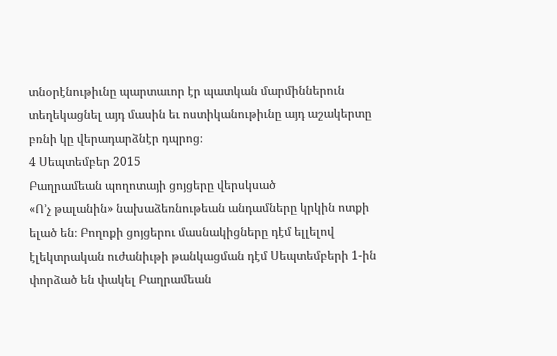տնօրէնութիւնը պարտաւոր էր պատկան մարմիններուն տեղեկացնել այդ մասին եւ ոստիկանութիւնը այդ աշակերտը բռնի կը վերադարձնէր դպրոց։
4 Սեպտեմբեր 2015
Բաղրամեան պողոտայի ցոյցերը վերսկսած
«Ո՚չ թալանին» նախաձեռնութեան անդամները կրկին ոտքի ելած են։ Բողոքի ցոյցերու մասնակիցները դէմ ելլելով էլեկտրական ուժանիւթի թանկացման դէմ Սեպտեմբերի 1-ին փորձած են փակել Բաղրամեան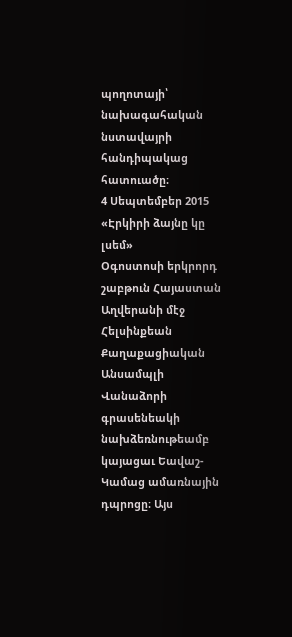պողոտայի՝ նախագահական նստավայրի հանդիպակաց հատուածը։
4 Սեպտեմբեր 2015
«Էրկիրի ձայնը կը լսեմ»
Օգոստոսի երկրորդ շաբթուն Հայաստան Աղվերանի մէջ Հելսինքեան Քաղաքացիական Անսամպլի Վանաձորի գրասենեակի նախձեռնութեամբ կայացաւ Եավաշ-Կամաց ամառնային դպրոցը։ Այս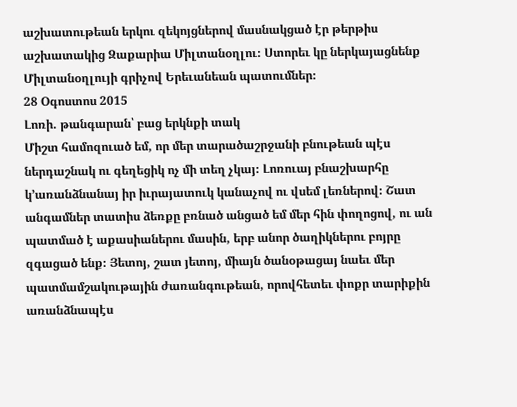աշխատութեան երկու զեկոյցներով մասնակցած էր թերթիս աշխատակից Զաքարիա Միլտանօղլու։ Ստորեւ կը ներկայացնենք Միլտանօղլույի գրիչով Երեւանեան պատումներ։
28 Օգոստոս 2015
Լոռի. թանգարան՝ բաց երկնքի տակ
Միշտ համոզուած եմ, որ մեր տարածաշրջանի բնութեան պէս ներդաշնակ ու գեղեցիկ ոչ մի տեղ չկայ։ Լոռուայ բնաշխարհը կ՚առանձնանայ իր իւրայատուկ կանաչով ու վսեմ լեռներով։ Շատ անգամներ տատիս ձեռքը բռնած անցած եմ մեր հին փողոցով, ու ան պատմած է աքասիաներու մասին, երբ անոր ծաղիկներու բոյրը զգացած ենք։ Յետոյ, շատ յետոյ, միայն ծանօթացայ նաեւ մեր պատմամշակութային ժառանգութեան, որովհետեւ փոքր տարիքին առանձնապէս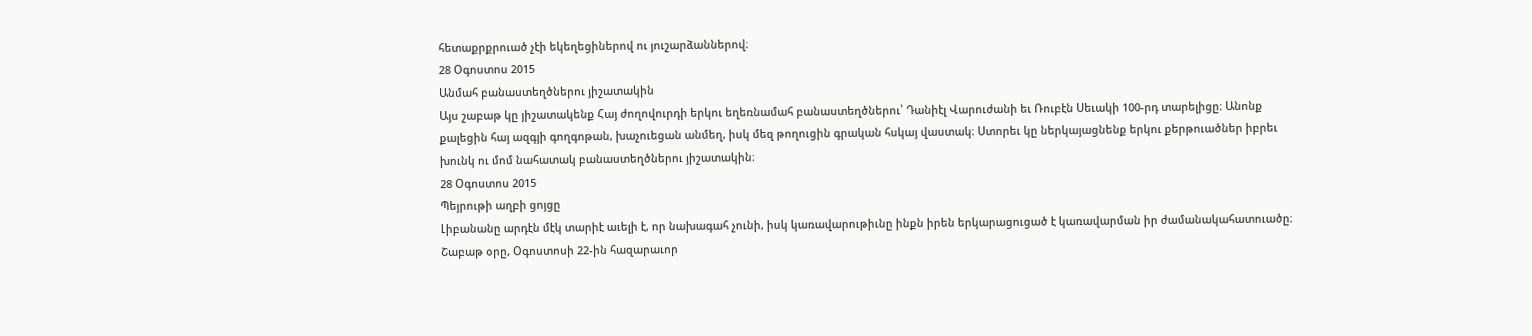հետաքրքրուած չէի եկեղեցիներով ու յուշարձաններով։
28 Օգոստոս 2015
Անմահ բանաստեղծներու յիշատակին
Այս շաբաթ կը յիշատակենք Հայ ժողովուրդի երկու եղեռնամահ բանաստեղծներու՝ Դանիէլ Վարուժանի եւ Ռուբէն Սեւակի 100-րդ տարելիցը։ Անոնք քալեցին հայ ազգյի գողգոթան, խաչուեցան անմեղ, իսկ մեզ թողուցին գրական հսկայ վաստակ։ Ստորեւ կը ներկայացնենք երկու քերթուածներ իբրեւ խունկ ու մոմ նահատակ բանաստեղծներու յիշատակին։
28 Օգոստոս 2015
Պեյրութի աղբի ցոյցը
Լիբանանը արդէն մէկ տարիէ աւելի է, որ նախագահ չունի, իսկ կառավարութիւնը ինքն իրեն երկարացուցած է կառավարման իր ժամանակահատուածը։ Շաբաթ օրը, Օգոստոսի 22-ին հազարաւոր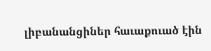լիբանանցիներ հաւաքուած էին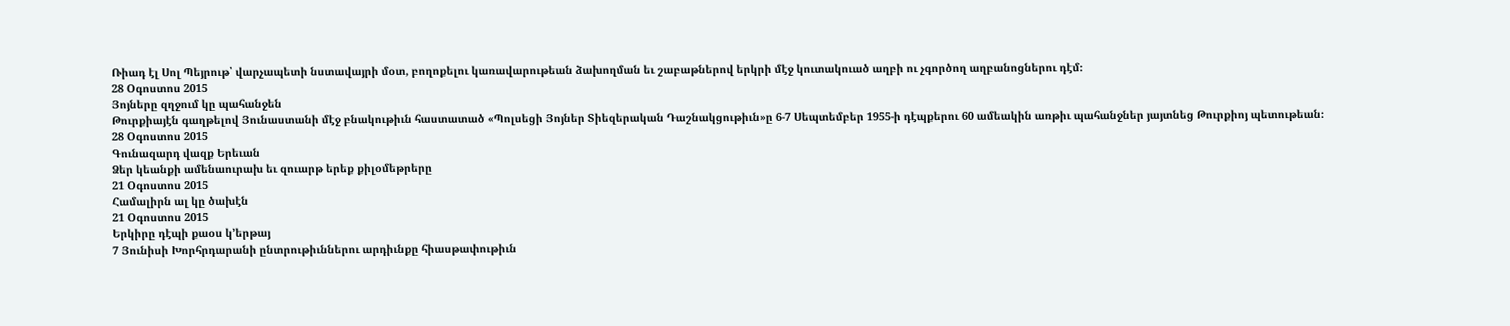Ռիադ էլ Սոլ Պեյրութ՝ վարչապետի նստավայրի մօտ, բողոքելու կառավարութեան ձախողման եւ շաբաթներով երկրի մէջ կուտակուած աղբի ու չգործող աղբանոցներու դէմ։
28 Օգոստոս 2015
Յոյները զղջում կը պահանջեն
Թուրքիայէն գաղթելով Յունաստանի մէջ բնակութիւն հաստատած «Պոլսեցի Յոյներ Տիեզերական Դաշնակցութիւն»ը 6-7 Սեպտեմբեր 1955-ի դէպքերու 60 ամեակին առթիւ պահանջներ յայտնեց Թուրքիոյ պետութեան։
28 Օգոստոս 2015
Գունազարդ վազք Երեւան
Ձեր կեանքի ամենաուրախ եւ զուարթ երեք քիլօմեթրերը
21 Օգոստոս 2015
Համալիրն ալ կը ծախէն
21 Օգոստոս 2015
Երկիրը դէպի քաօս կ՚երթայ
7 Յունիսի Խորհրդարանի ընտրութիւններու արդիւնքը հիասթափութիւն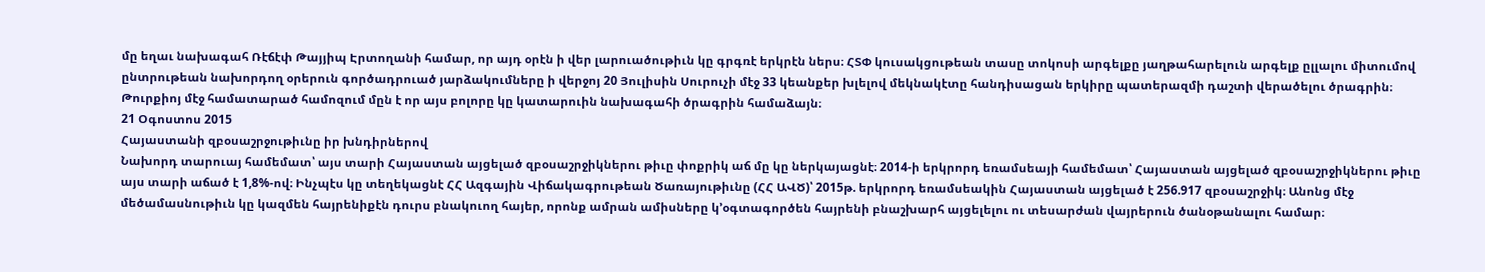մը եղաւ նախագահ Ռէճէփ Թայյիպ Էրտողանի համար, որ այդ օրէն ի վեր լարուածութիւն կը գրգռէ երկրէն ներս։ ՀՏՓ կուսակցութեան տասը տոկոսի արգելքը յաղթահարելուն արգելք ըլլալու միտումով ընտրութեան նախորդող օրերուն գործադրուած յարձակումները ի վերջոյ 20 Յուլիսին Սուրուչի մէջ 33 կեանքեր խլելով մեկնակէտը հանդիսացան երկիրը պատերազմի դաշտի վերածելու ծրագրին։ Թուրքիոյ մէջ համատարած համոզում մըն է որ այս բոլորը կը կատարուին նախագահի ծրագրին համաձայն։
21 Օգոստոս 2015
Հայաստանի զբօսաշրջութիւնը իր խնդիրներով
Նախորդ տարուայ համեմատ՝ այս տարի Հայաստան այցելած զբօսաշրջիկներու թիւը փոքրիկ աճ մը կը ներկայացնէ։ 2014-ի երկրորդ եռամսեայի համեմատ՝ Հայաստան այցելած զբօսաշրջիկներու թիւը այս տարի աճած է 1,8%-ով։ Ինչպէս կը տեղեկացնէ ՀՀ Ազգային Վիճակագրութեան Ծառայութիւնը (ՀՀ ԱՎԾ)՝ 2015թ. երկրորդ եռամսեակին Հայաստան այցելած է 256.917 զբօսաշրջիկ։ Անոնց մէջ մեծամասնութիւն կը կազմեն հայրենիքէն դուրս բնակուող հայեր, որոնք ամրան ամիսները կ՚օգտագործեն հայրենի բնաշխարհ այցելելու ու տեսարժան վայրերուն ծանօթանալու համար։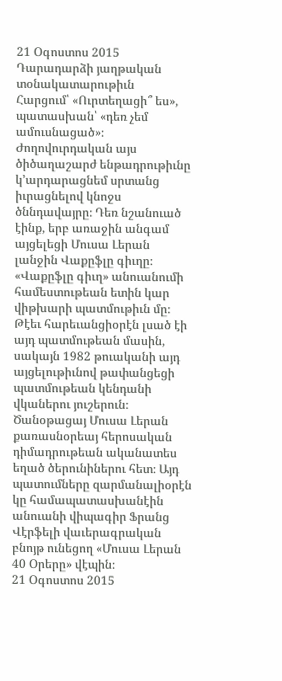21 Օգոստոս 2015
Դարադարձի յաղթական տօնակատարութիւն
Հարցում՝ «Ուրտեղացի՞ ես», պատասխան՝ «դեռ չեմ ամուսնացած»։ Ժողովուրդական այս ծիծաղաշարժ ենթադրութիւնը կ՚արդարացնեմ սրտանց իւրացնելով կնոջս ծննդավայրը։ Դեռ նշանուած էինք, երբ առաջին անգամ այցելեցի Մուսա Լերան լանջին Վաքըֆլը գիւղը։ «Վաքըֆլը գիւղ» անուանումի համեստութեան ետին կար վիթխարի պատմութիւն մը։ Թէեւ հարեւանցիօրէն լսած էի այդ պատմութեան մասին, սակայն 1982 թուականի այդ այցելութիւնով թափանցեցի պատմութեան կենդանի վկաներու յուշերուն։ Ծանօթացայ Մուսա Լերան քառասնօրեայ հերոսական դիմադրութեան ականատես եղած ծերունիներու հետ։ Այդ պատումները զարմանալիօրէն կը համապատասխանէին անուանի վիպագիր Ֆրանց Վէրֆելի վաւերագրական բնոյթ ունեցող «Մուսա Լերան 40 Օրերը» վէպին։
21 Օգոստոս 2015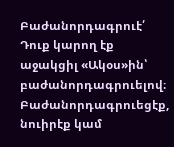Բաժանորդագրուէ՛
Դուք կարող էք աջակցիլ «Ակօս»ին՝ բաժանորդագրուելով։ Բաժանորդագրուեցէք, նուիրէք կամ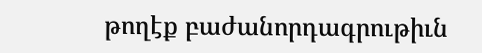թողէք բաժանորդագրութիւն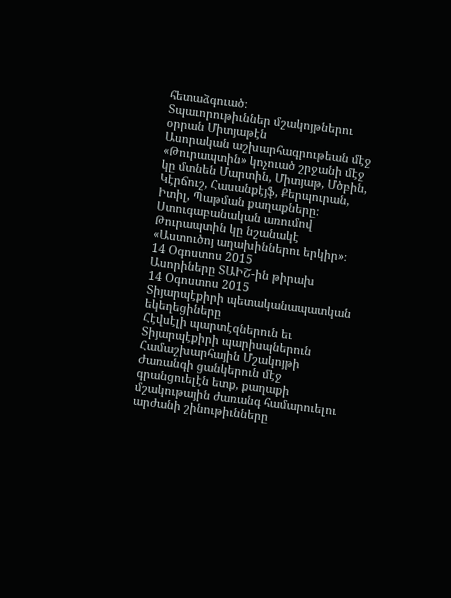հետաձգուած։
Տպաւորութիւններ մշակոյթներու օրրան Միտյաթէն
Ասորական աշխարհագրութեան մէջ «Թուրապտին» կոչուած շրջանի մէջ կը մտնեն Մարտին, Միտյաթ, Մծբին, Կէրճուշ, Հասանքէյֆ, Քերպուրան, Իտիլ, Պաթման քաղաքները։ Ստուգաբանական առումով Թուրապտին կը նշանակէ «Աստուծոյ աղախիններու երկիր»։
14 Օգոստոս 2015
Ասորիները ՏԱԻՇ-ին թիրախ
14 Օգոստոս 2015
Տիյարպէքիրի պետականապատկան եկեղեցիները
Հէվսէլի պարտէզներուն եւ Տիյարպէքիրի պարիսպներուն Համաշխարհային Մշակոյթի Ժառանգի ցանկերուն մէջ գրանցուելէն ետք, քաղաքի մշակութային ժառանգ համարուելու արժանի շինութիւնները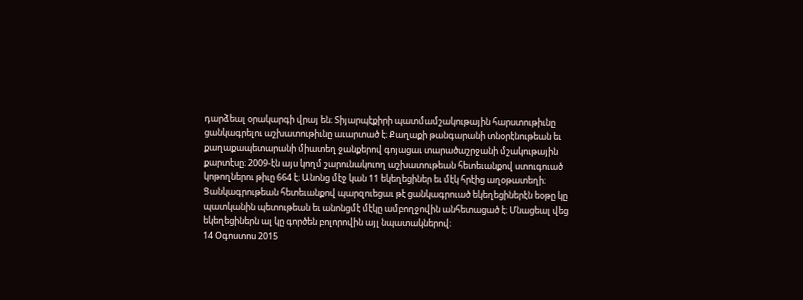դարձեալ օրակարգի վրայ են։ Տիյարպէքիրի պատմամշակութային հարստութիւնը ցանկագրելու աշխատութիւնը աւարտած է։ Քաղաքի թանգարանի տնօրէնութեան եւ քաղաքապետարանի միատեղ ջանքերով գոյացաւ տարածաշրջանի մշակութային քարտէսը։ 2009-էն այս կողմ շարունակուող աշխատութեան հետեւանքով ստուգուած կոթողներու թիւը 664 է։ Անոնց մէջ կան 11 եկեղեցիներ եւ մէկ հրէից աղօթատեղի։ Ցանկագրութեան հետեւանքով պարզուեցաւ թէ ցանկագրուած եկեղեցիներէն եօթը կը պատկանին պետութեան եւ անոնցմէ մէկը ամբողջովին անհետացած է։ Մնացեալ վեց եկեղեցիներն ալ կը գործեն բոլորովին այլ նպատակներով։
14 Օգոստոս 2015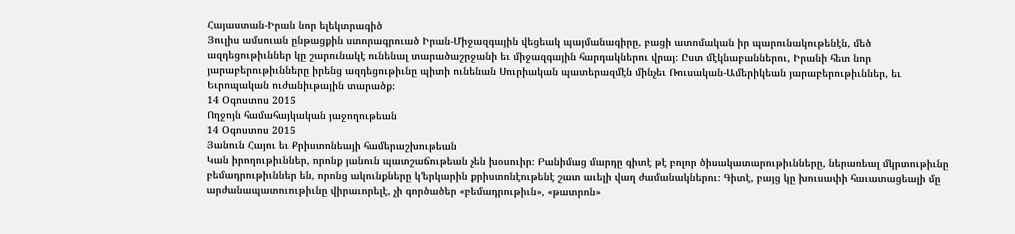Հայաստան-Իրան նոր ելեկտրագիծ
Յուլիս ամսուան ընթացքին ստորագրուած Իրան-Միջազգային վեցեակ պայմանագիրը, բացի ատոմական իր պարունակութենէն, մեծ ազդեցութիւններ կը շարունակէ ունենալ տարածաշրջանի եւ միջազգային հարդակներու վրայ։ Ըստ մէկնաբաններու, Իրանի հետ նոր յարաբերութիւնները իրենց ազդեցութիւնը պիտի ունենան Սուրիական պատերազմէն մինչեւ Ռուսական-Ամերիկեան յարաբերութիւններ, եւ Եւրոպական ուժանիւթային տարածք։
14 Օգոստոս 2015
Ողջոյն համահայկական յաջողութեան
14 Օգոստոս 2015
Յանուն Հայու եւ Քրիստոնեայի համերաշխութեան
Կան իրողութիւններ, որոնք յանուն պատշաճութեան չեն խօսուիր։ Բանիմաց մարդը գիտէ թէ բոլոր ծիսակատարութիւնները, ներառեալ մկրտութիւնը բեմադրութիւններ են, որոնց ակունքները կ՚երկարին քրիստոնէութենէ շատ աւելի վաղ ժամանակներու։ Գիտէ, բայց կը խուսափի հաւատացեալի մը արժանապատուութիւնը վիրաւորելէ, չի գործածեր «բեմադրութիւն», «թատրոն»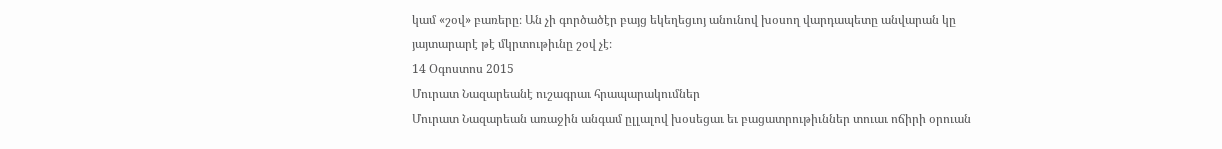կամ «շօվ» բառերը։ Ան չի գործածէր բայց եկեղեցւոյ անունով խօսող վարդապետը անվարան կը յայտարարէ թէ մկրտութիւնը շօվ չէ։
14 Օգոստոս 2015
Մուրատ Նազարեանէ ուշագրաւ հրապարակումներ
Մուրատ Նազարեան առաջին անգամ ըլլալով խօսեցաւ եւ բացատրութիւններ տուաւ ոճիրի օրուան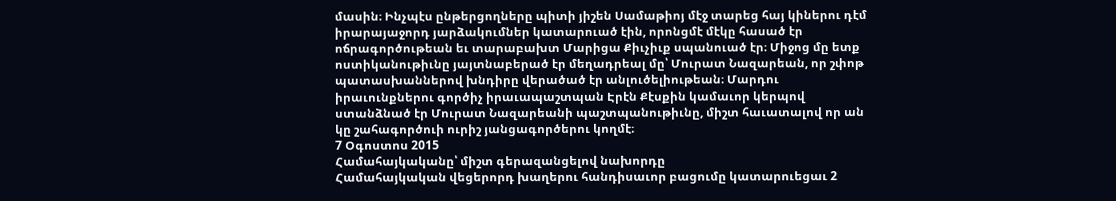մասին։ Ինչպէս ընթերցողները պիտի յիշեն Սամաթիոյ մէջ տարեց հայ կիներու դէմ իրարայաջորդ յարձակումներ կատարուած էին, որոնցմէ մէկը հասած էր ոճրագործութեան եւ տարաբախտ Մարիցա Քիւչիւք սպանուած էր։ Միջոց մը ետք ոստիկանութիւնը յայտնաբերած էր մեղադրեալ մը՝ Մուրատ Նազարեան, որ շփոթ պատասխաններով խնդիրը վերածած էր անլուծելիութեան։ Մարդու իրաւունքներու գործիչ իրաւապաշտպան Էրէն Քէսքին կամաւոր կերպով ստանձնած էր Մուրատ Նազարեանի պաշտպանութիւնը, միշտ հաւատալով որ ան կը շահագործուի ուրիշ յանցագործերու կողմէ։
7 Օգոստոս 2015
Համահայկականը՝ միշտ գերազանցելով նախորդը
Համահայկական վեցերորդ խաղերու հանդիսաւոր բացումը կատարուեցաւ 2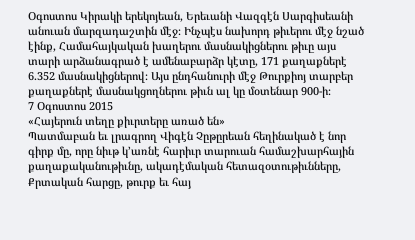Օգոստոս Կիրակի երեկոյեան, Երեւանի Վազգէն Սարգիսեանի անուան մարզադաշտին մէջ։ Ինչպէս նախորդ թիւերու մէջ նշած էինք, Համահայկական խաղերու մասնակիցներու թիւը այս տարի արձանագրած է ամենաբարձր կէտը, 171 քաղաքներէ 6.352 մասնակիցներով։ Այս ընդհանուրի մէջ Թուրքիոյ տարբեր քաղաքներէ մասնակցողներու թիւն ալ կը մօտենար 900-ի։
7 Օգոստոս 2015
«Հայերուն տեղը քիւրտերը առած են»
Պատմաբան եւ լրագրող Վիգէն Չըթըրեան հեղինակած է նոր գիրք մը, որը նիւթ կ՚առնէ հարիւր տարուան համաշխարհային քաղաքականութիւնը, ակադէմական հետազօտութիւնները, Քրտական հարցը, թուրք եւ հայ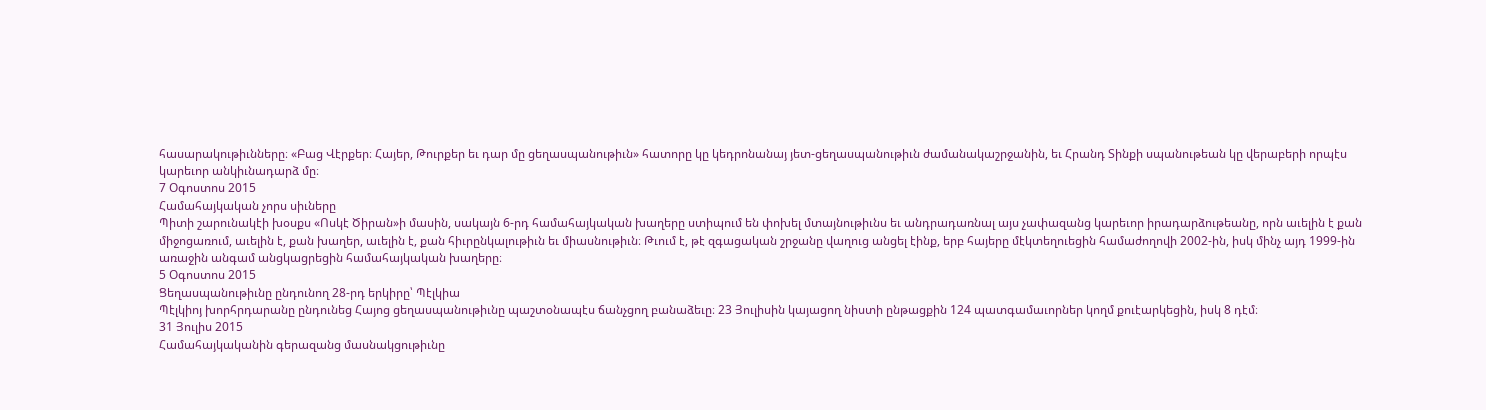հասարակութիւնները։ «Բաց Վէրքեր։ Հայեր, Թուրքեր եւ դար մը ցեղասպանութիւն» հատորը կը կեդրոնանայ յետ-ցեղասպանութիւն ժամանակաշրջանին, եւ Հրանդ Տինքի սպանութեան կը վերաբերի որպէս կարեւոր անկիւնադարձ մը։
7 Օգոստոս 2015
Համահայկական չորս սիւները
Պիտի շարունակէի խօսքս «Ոսկէ Ծիրան»ի մասին, սակայն 6-րդ համահայկական խաղերը ստիպում են փոխել մտայնութիւնս եւ անդրադառնալ այս չափազանց կարեւոր իրադարձութեանը, որն աւելին է քան միջոցառում, աւելին է, քան խաղեր, աւելին է, քան հիւրընկալութիւն եւ միասնութիւն։ Թւում է, թէ զգացական շրջանը վաղուց անցել էինք, երբ հայերը մէկտեղուեցին համաժողովի 2002-ին, իսկ մինչ այդ 1999-ին առաջին անգամ անցկացրեցին համահայկական խաղերը։
5 Օգոստոս 2015
Ցեղասպանութիւնը ընդունող 28-րդ երկիրը՝ Պէլկիա
Պէլկիոյ խորհրդարանը ընդունեց Հայոց ցեղասպանութիւնը պաշտօնապէս ճանչցող բանաձեւը։ 23 Յուլիսին կայացող նիստի ընթացքին 124 պատգամաւորներ կողմ քուէարկեցին, իսկ 8 դէմ։
31 Յուլիս 2015
Համահայկականին գերազանց մասնակցութիւնը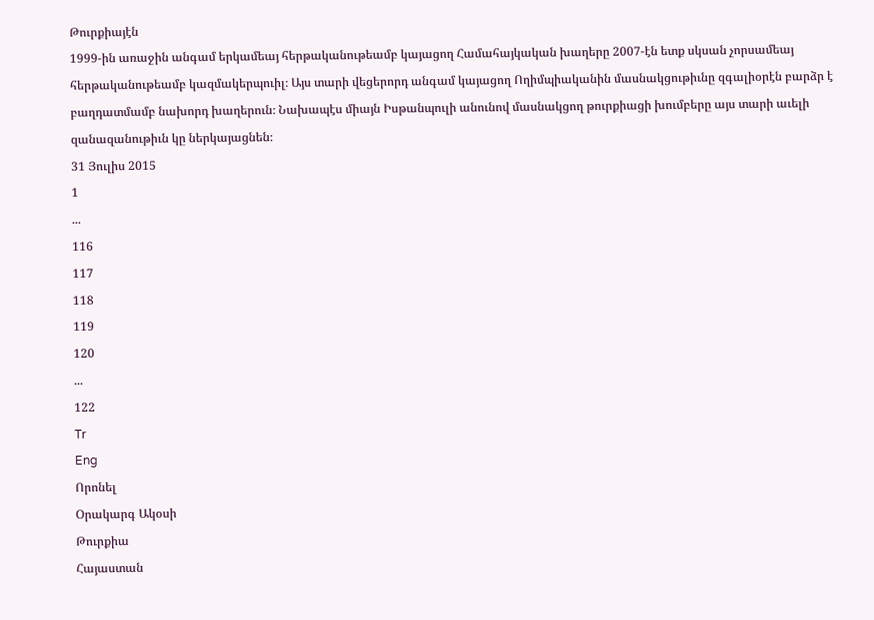Թուրքիայէն
1999-ին առաջին անգամ երկամեայ հերթականութեամբ կայացող Համահայկական խաղերը 2007-էն ետք սկսան չորսամեայ հերթականութեամբ կազմակերպուիլ։ Այս տարի վեցերորդ անգամ կայացող Ողիմպիականին մասնակցութիւնը զգալիօրէն բարձր է բաղդատմամբ նախորդ խաղերուն։ Նախապէս միայն Իսթանպուլի անունով մասնակցող թուրքիացի խումբերը այս տարի աւելի զանազանութիւն կը ներկայացնեն։
31 Յուլիս 2015
1
...
116
117
118
119
120
...
122
Tr
Eng
Որոնել
Օրակարգ Ակօսի
Թուրքիա
Հայաստան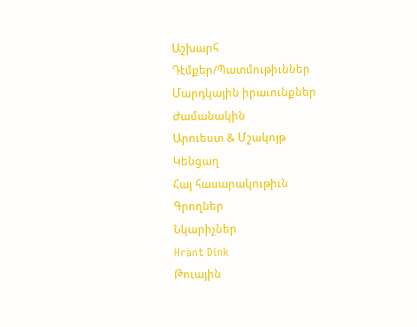Աշխարհ
Դէմքեր/Պատմութիւններ
Մարդկային իրաւունքներ
Ժամանակին
Արուեստ & Մշակոյթ
Կենցաղ
Հայ հասարակութիւն
Գրողներ
Նկարիչներ
Hrant Dink
Թուային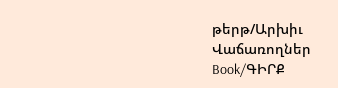թերթ/Արխիւ
Վաճառողներ
Book/ԳԻՐՔ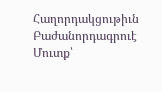Հաղորդակցութիւն
Բաժանորդագրուէ
Մուտք՝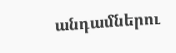անդամներու